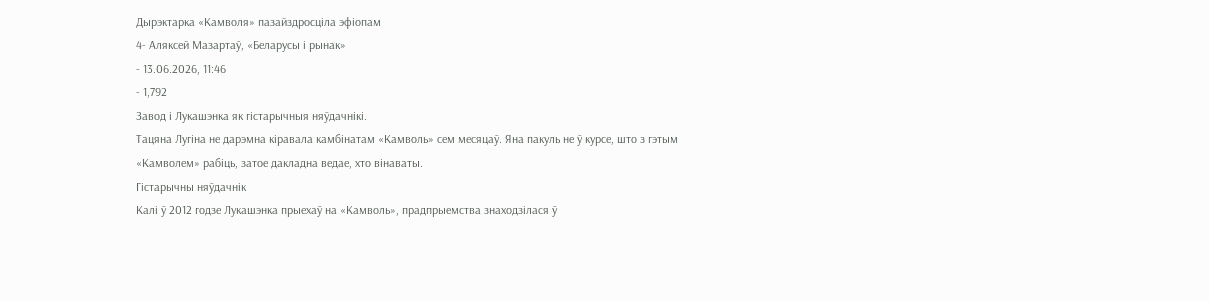Дырэктарка «Камволя» пазайздросціла эфіопам
4- Аляксей Мазартаў, «Беларусы і рынак»
- 13.06.2026, 11:46
- 1,792
Завод і Лукашэнка як гістарычныя няўдачнікі.
Тацяна Лугіна не дарэмна кіравала камбінатам «Камволь» сем месяцаў. Яна пакуль не ў курсе, што з гэтым «Камволем» рабіць, затое дакладна ведае, хто вінаваты.
Гістарычны няўдачнік
Калі ў 2012 годзе Лукашэнка прыехаў на «Камволь», прадпрыемства знаходзілася ў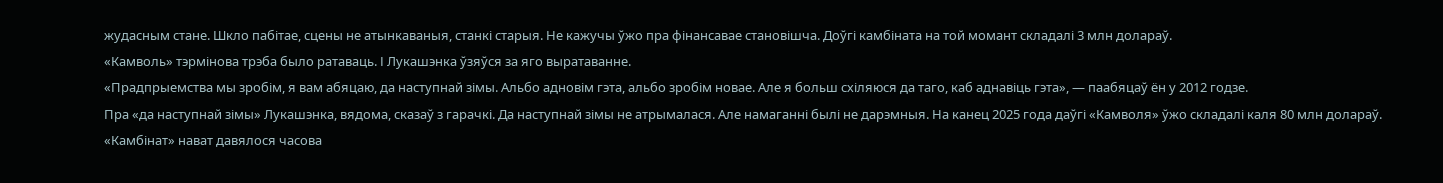жудасным стане. Шкло пабітае, сцены не атынкаваныя, станкі старыя. Не кажучы ўжо пра фінансавае становішча. Доўгі камбіната на той момант складалі 3 млн долараў.
«Камволь» тэрмінова трэба было ратаваць. І Лукашэнка ўзяўся за яго выратаванне.
«Прадпрыемства мы зробім, я вам абяцаю, да наступнай зімы. Альбо адновім гэта, альбо зробім новае. Але я больш схіляюся да таго, каб аднавіць гэта», — паабяцаў ён у 2012 годзе.
Пра «да наступнай зімы» Лукашэнка, вядома, сказаў з гарачкі. Да наступнай зімы не атрымалася. Але намаганні былі не дарэмныя. На канец 2025 года даўгі «Камволя» ўжо складалі каля 80 млн долараў.
«Камбінат» нават давялося часова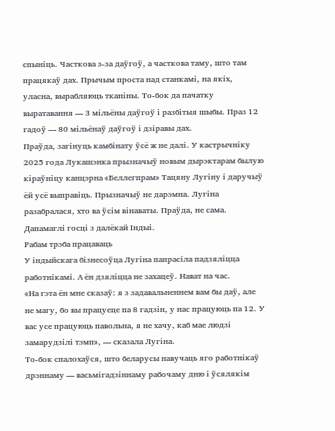спыніць. Часткова з-за даўгоў, а часткова таму, што там працякаў дах. Прычым проста над станкамі, на якіх, уласна, вырабляюць тканіны. То-бок да пачатку выратавання — 3 мільёны даўгоў і разбітыя шыбы. Праз 12 гадоў — 80 мільёнаў даўгоў і дзіравы дах.
Праўда, загінуць камбінату ўсё ж не далі. У кастрычніку 2025 года Лукашэнка прызначыў новым дырэктарам былую кіраўніцу канцэрна «Беллегпрам» Тацяну Лугіну і даручыў ёй усё выправіць. Прызначыў не дарэмна. Лугіна разабралася, хто ва ўсім вінаваты. Праўда, не сама. Дапамаглі госці з далёкай Індыі.
Рабам трэба працаваць
У індыйскага бізнесоўца Лугіна папрасіла падзяліцца работнікамі. А ён дзяліцца не захацеў. Нават на час.
«На гэта ён мне сказаў: я з задавальненнем вам бы даў, але не магу, бо вы працуеце па 8 гадзін, у нас працуюць па 12. У вас усе працуюць павольна, я не хачу, каб мае людзі замарудзілі тэмп», — сказала Лугіна.
То-бок спалохаўся, што беларусы навучаць яго работнікаў дрэннаму — васьмігадзіннаму рабочаму дню і ўсялякім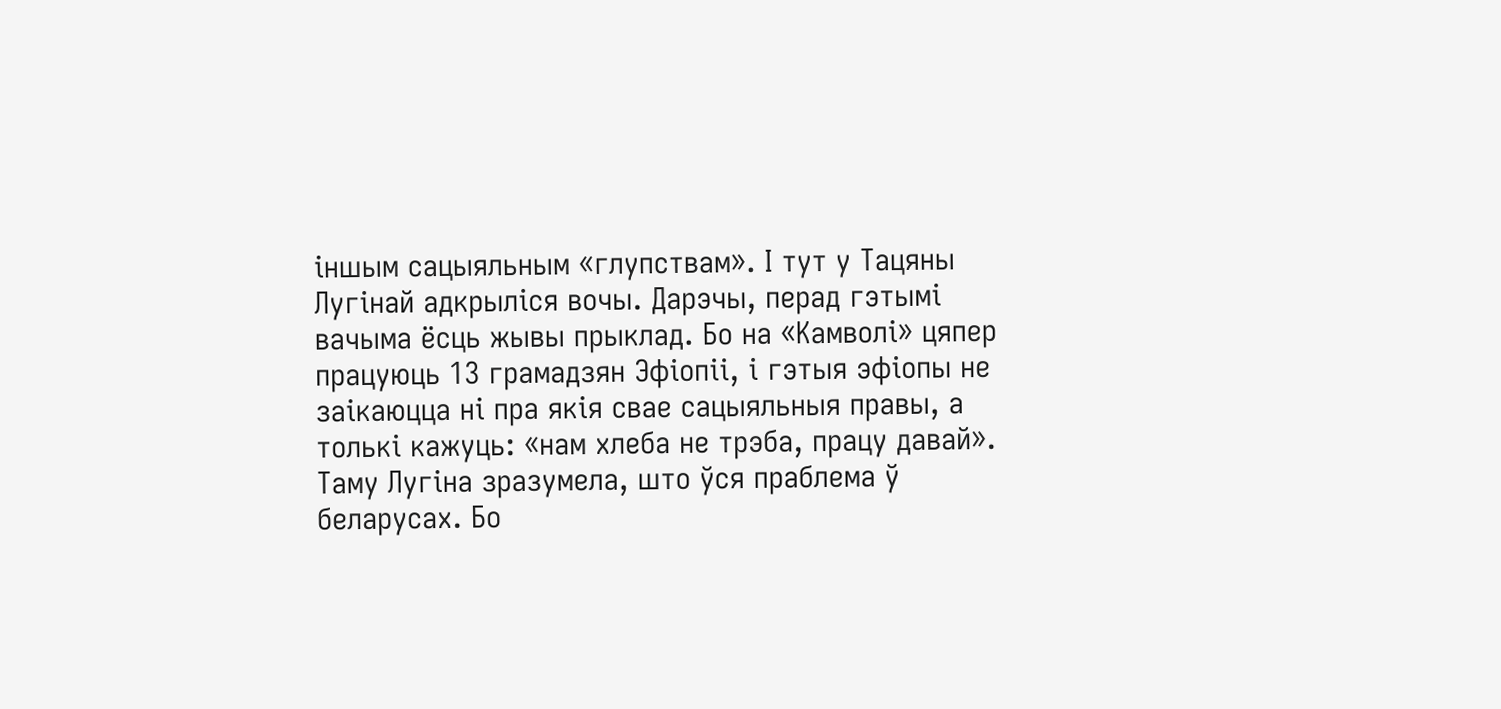іншым сацыяльным «глупствам». І тут у Тацяны Лугінай адкрыліся вочы. Дарэчы, перад гэтымі вачыма ёсць жывы прыклад. Бо на «Камволі» цяпер працуюць 13 грамадзян Эфіопіі, і гэтыя эфіопы не заікаюцца ні пра якія свае сацыяльныя правы, а толькі кажуць: «нам хлеба не трэба, працу давай».
Таму Лугіна зразумела, што ўся праблема ў беларусах. Бо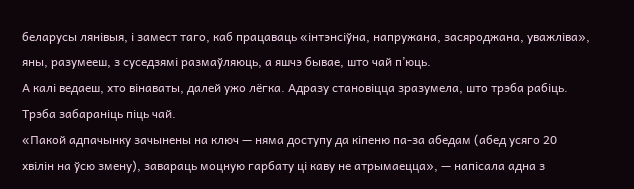беларусы лянівыя, і замест таго, каб працаваць «інтэнсіўна, напружана, засяроджана, уважліва», яны, разумееш, з суседзямі размаўляюць, а яшчэ бывае, што чай п’юць.
А калі ведаеш, хто вінаваты, далей ужо лёгка. Адразу становіцца зразумела, што трэба рабіць. Трэба забараніць піць чай.
«Пакой адпачынку зачынены на ключ — няма доступу да кіпеню па-за абедам (абед усяго 20 хвілін на ўсю змену), завараць моцную гарбату ці каву не атрымаецца», — напісала адна з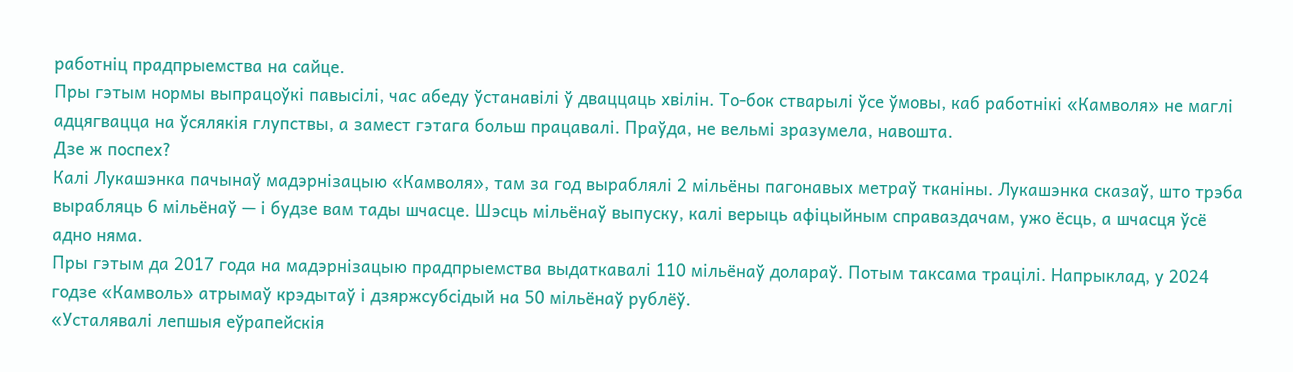работніц прадпрыемства на сайце.
Пры гэтым нормы выпрацоўкі павысілі, час абеду ўстанавілі ў дваццаць хвілін. То-бок стварылі ўсе ўмовы, каб работнікі «Камволя» не маглі адцягвацца на ўсялякія глупствы, а замест гэтага больш працавалі. Праўда, не вельмі зразумела, навошта.
Дзе ж поспех?
Калі Лукашэнка пачынаў мадэрнізацыю «Камволя», там за год выраблялі 2 мільёны пагонавых метраў тканіны. Лукашэнка сказаў, што трэба вырабляць 6 мільёнаў — і будзе вам тады шчасце. Шэсць мільёнаў выпуску, калі верыць афіцыйным справаздачам, ужо ёсць, а шчасця ўсё адно няма.
Пры гэтым да 2017 года на мадэрнізацыю прадпрыемства выдаткавалі 110 мільёнаў долараў. Потым таксама трацілі. Напрыклад, у 2024 годзе «Камволь» атрымаў крэдытаў і дзяржсубсідый на 50 мільёнаў рублёў.
«Усталявалі лепшыя еўрапейскія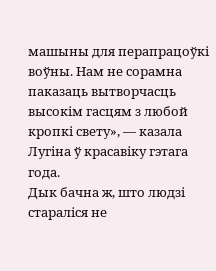машыны для перапрацоўкі воўны. Нам не сорамна паказаць вытворчасць высокім гасцям з любой кропкі свету», — казала Лугіна ў красавіку гэтага года.
Дык бачна ж, што людзі стараліся не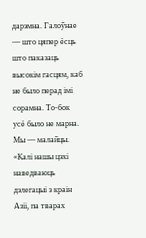дарэмна. Галоўнае — што цяпер ёсць што паказаць высокім гасцям, каб не было перад імі сорамна. То-бок усё было не марна. Мы — малайцы.
«Калі нашы цэхі наведваюць дэлегацыі з краін Азіі, па тварах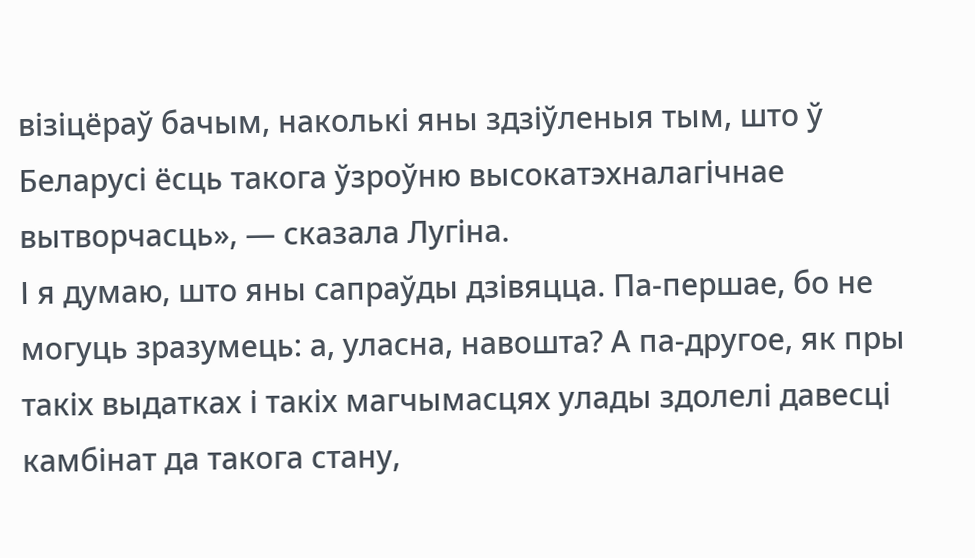візіцёраў бачым, наколькі яны здзіўленыя тым, што ў Беларусі ёсць такога ўзроўню высокатэхналагічнае вытворчасць», — сказала Лугіна.
І я думаю, што яны сапраўды дзівяцца. Па-першае, бо не могуць зразумець: а, уласна, навошта? А па-другое, як пры такіх выдатках і такіх магчымасцях улады здолелі давесці камбінат да такога стану,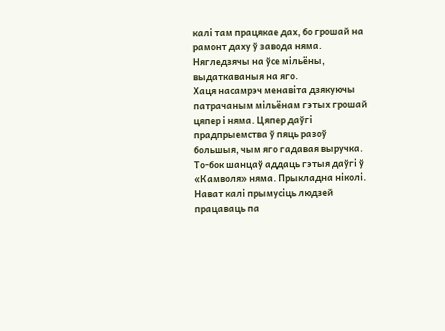калі там працякае дах, бо грошай на рамонт даху ў завода няма. Нягледзячы на ўсе мільёны, выдаткаваныя на яго.
Хаця насамрэч менавіта дзякуючы патрачаным мільёнам гэтых грошай цяпер і няма. Цяпер даўгі прадпрыемства ў пяць разоў большыя, чым яго гадавая выручка. То-бок шанцаў аддаць гэтыя даўгі ў «Камволя» няма. Прыкладна ніколі. Нават калі прымусіць людзей працаваць па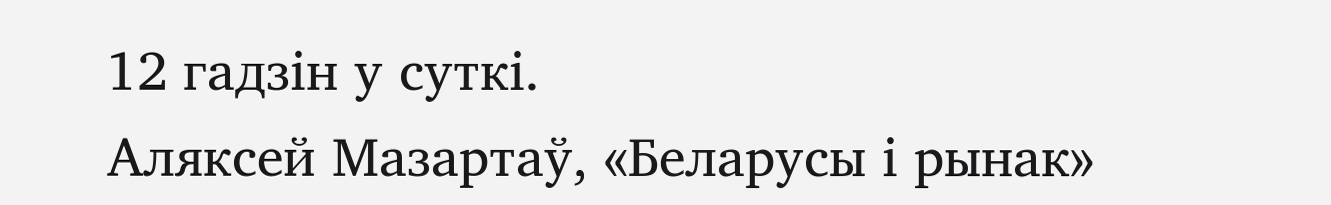12 гадзін у суткі.
Аляксей Мазартаў, «Беларусы і рынак»